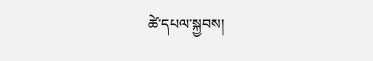ཚེ་དཔལ་སྐྱབས།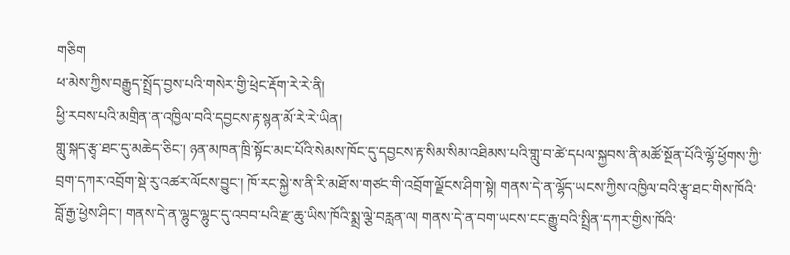གཅིག
ཕ་མེས་ཀྱིས་བརྒྱུད་སྤྲོད་བྱས་པའི་གསེར་གྱི་ཕྲེང་རྡོག་རེ་རེ་ནི།
ཕྱི་རབས་པའི་མགྲིན་ན་འཁྱིལ་བའི་དབྱངས་རྟ་སྙན་མོ་རེ་རེ་ཡིན།
གླུ་སྐད་རྩྭ་ཐང་དུ་མཆེད་ཅིང་། ཉན་མཁན་ཁྲི་སྟོང་མང་པོའི་སེམས་ཁོང་དུ་དབྱངས་རྟ་སིམ་སིམ་འཐིམས་པའི་གླུ་བ་ཚེ་དཔལ་སྐྱབས་ནི་མཚོ་སྔོན་པོའི་ལྷོ་ཕྱོགས་ཀྱི་བྲག་དཀར་འབྲོག་སྡེ་རུ་འཚར་ལོངས་བྱུང་། ཁོ་རང་སྐྱེ་ས་ནི་རི་མཐོ་ས་གཙང་གི་འབྲོག་ལྗོངས་ཤིག་སྟེ། གནས་དེ་ན་ལྷོད་ཡངས་ཀྱིས་འཁྱིལ་བའི་རྩྭ་ཐང་གིས་ཁོའི་བློ་རྒྱ་ཕྱེས་ཤིང་། གནས་དེ་ན་ལྷུང་ལྷུང་དུ་འབབ་པའི་རྫ་ཆུ་ཡིས་ཁོའི་སྨྲ་ལྕེ་བརླན་ལ། གནས་དེ་ན་བག་ཡངས་ངང་རྒྱུ་བའི་སྤྲིན་དཀར་གྱིས་ཁོའི་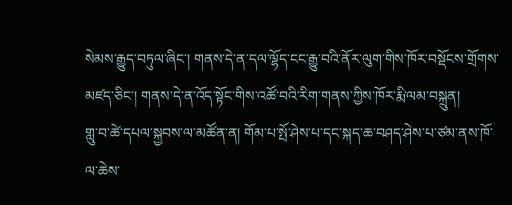སེམས་རྒྱུད་བཏུལ་ཞིང་། གནས་དེ་ན་དལ་ལྷོད་ངང་རྒྱུ་བའི་ནོར་ལུག་གིས་ཁོར་བསྡོངས་གྲོགས་མཛད་ཅིང་། གནས་དེ་ན་འོད་སྟོང་གིས་འཚོ་བའི་རིག་གནས་ཀྱིས་ཁོར་རྨི་ལམ་བསྐྲུན།
གླུ་བ་ཚེ་དཔལ་སྐྱབས་ལ་མཚོན་ན། གོམ་པ་སྤོ་ཤེས་པ་དང་སྐད་ཆ་བཤད་ཤེས་པ་ཙམ་ནས་ཁོ་ལ་ཆེས་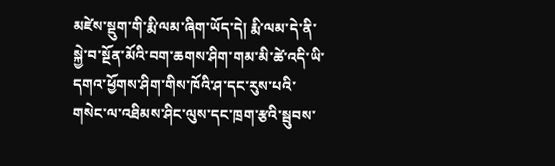མཛེས་སྡུག་གི་རྨི་ལམ་ཞིག་ཡོད་དེ། རྨི་ལམ་དེ་ནི་སྐྱེ་བ་སྔོན་མོའི་བག་ཆགས་ཤིག་གམ་མི་ཚེ་འདི་ཡི་དགའ་ཕྱོགས་ཤིག་གིས་ཁོའི་ཤ་དང་རུས་པའི་གསེང་ལ་འཐིམས་ཤིང་ལུས་དང་ཁྲག་རྩའི་སྦུབས་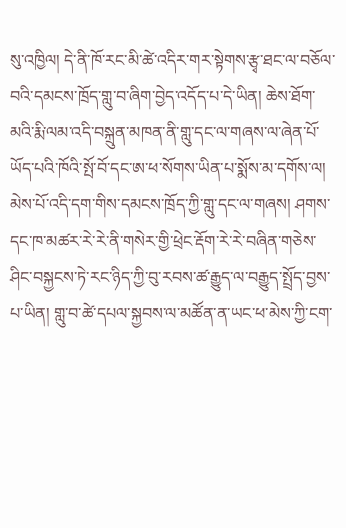སུ་འཁྱིལ། དེ་ནི་ཁོ་རང་མི་ཚེ་འདིར་གར་སྟེགས་རྩྭ་ཐང་ལ་བཅོལ་བའི་དམངས་ཁྲོད་གླུ་བ་ཞིག་བྱེད་འདོད་པ་དེ་ཡིན། ཆེས་ཐོག་མའི་རྨི་ལམ་འདི་བསྐྲུན་མཁན་ནི་གླུ་དང་ལ་གཞས་ལ་ཞེན་པོ་ཡོད་པའི་ཁོའི་སྤོ་བོ་དང་ཨ་ཕ་སོགས་ཡིན་པ་སྨོས་མ་དགོས་ལ། མེས་པོ་འདི་དག་གིས་དམངས་ཁྲོད་ཀྱི་གླུ་དང་ལ་གཞས། ཤགས་དང་ཁ་མཚར་རེ་རེ་ནི་གསེར་གྱི་ཕྲེང་རྡོག་རེ་རེ་བཞིན་གཅེས་ཤིང་བསྐྱངས་ཏེ་རང་ཉིད་ཀྱི་བུ་རབས་ཚ་རྒྱུད་ལ་བརྒྱུད་སྤྲོད་བྱས་པ་ཡིན། གླུ་བ་ཚེ་དཔལ་སྐྱབས་ལ་མཚོན་ན་ཡང་ཕ་མེས་ཀྱི་ངག་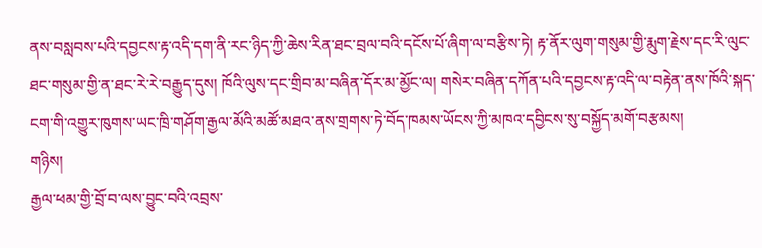ནས་བསླབས་པའི་དབྱངས་རྟ་འདི་དག་ནི་རང་ཉིད་ཀྱི་ཆེས་རིན་ཐང་བྲལ་བའི་དངོས་པོ་ཞིག་ལ་བརྩིས་ཏེ། རྟ་ནོར་ལུག་གསུམ་གྱི་རྨུག་རྗེས་དང་རི་ལུང་ཐང་གསུམ་གྱི་ན་ཐང་རེ་རེ་བརྒྱུད་དུས། ཁོའི་ལུས་དང་གྲིབ་མ་བཞིན་དོར་མ་མྱོང་ལ། གསེར་བཞིན་དཀོན་པའི་དབྱངས་རྟ་འདི་ལ་བརྟེན་ནས་ཁོའི་སྐད་ངག་གི་འགྱུར་ཁུགས་ཡང་ཁྲི་གཤོག་རྒྱལ་མོའི་མཚོ་མཐའ་ནས་གྲགས་ཏེ་བོད་ཁམས་ཡོངས་ཀྱི་མཁའ་དབྱིངས་སུ་བསྐྱོད་མགོ་བརྩམས།
གཉིས།
རྒྱལ་ཕམ་གྱི་བྲོ་བ་ལས་བྱུང་བའི་འབྲས་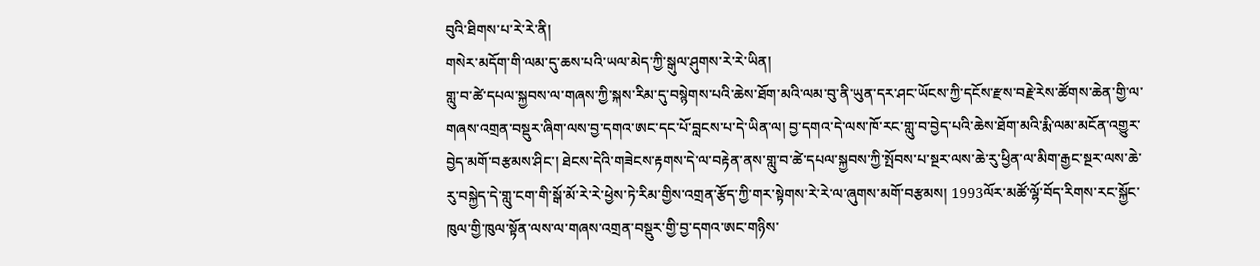བུའི་ཐིགས་པ་རེ་རེ་ནི།
གསེར་མདོག་གི་ལམ་དུ་ཆས་པའི་ཡལ་མེད་ཀྱི་སྒུལ་ཤུགས་རེ་རེ་ཡིན།
གླུ་བ་ཚེ་དཔལ་སྐྱབས་ལ་གཞས་ཀྱི་སྐས་རིམ་དུ་བསྙེགས་པའི་ཆེས་ཐོག་མའི་ལམ་བུ་ནི་ཡུན་དར་ཤང་ཡོངས་ཀྱི་དངོས་རྫས་བརྗེ་རེས་ཚོགས་ཆེན་གྱི་ལ་གཞས་འགྲན་བསྡུར་ཞིག་ལས་བྱ་དགའ་ཨང་དང་པོ་བླངས་པ་དེ་ཡིན་ལ། བྱ་དགའ་དེ་ལས་ཁོ་རང་གླུ་བ་བྱེད་པའི་ཆེས་ཐོག་མའི་རྨི་ལམ་མངོན་འགྱུར་བྱེད་མགོ་བརྩམས་ཤིང་། ཐེངས་དེའི་གཟེངས་རྟགས་དེ་ལ་བརྟེན་ནས་གླུ་བ་ཚེ་དཔལ་སྐྱབས་ཀྱི་སྤོབས་པ་སྔར་ལས་ཆེ་རུ་ཕྱིན་ལ་མིག་རྒྱང་སྔར་ལས་ཆེ་རུ་བསྐྱེད་དེ་གླུ་ངག་གི་སྒོ་མོ་རེ་རེ་ཕྱེས་ཏེ་རིམ་གྱིས་འགྲན་རྩོད་ཀྱི་གར་སྟེགས་རེ་རེ་ལ་ཞུགས་མགོ་བརྩམས། 1993ལོར་མཚོ་ལྷོ་བོད་རིགས་རང་སྐྱོང་ཁུལ་གྱི་ཁུལ་སྟོན་ལས་ལ་གཞས་འགྲན་བསྡུར་གྱི་བྱ་དགའ་ཨང་གཉིས་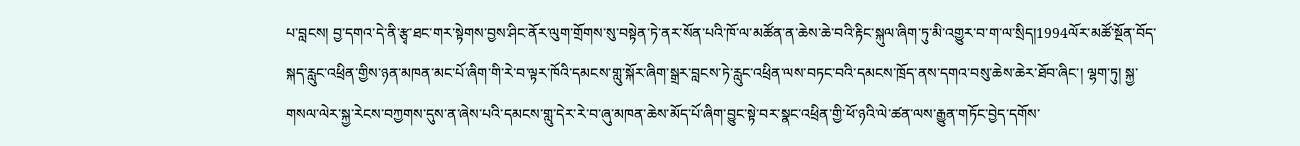པ་བླངས། བྱ་དགའ་དེ་ནི་རྩྭ་ཐང་གར་སྟེགས་བྱས་ཤིང་ནོར་ལུག་གྲོགས་སུ་བསྟེན་ཏེ་ནར་སོན་པའི་ཁོ་ལ་མཚོན་ན་ཆེས་ཆེ་བའི་རྟིང་སྐུལ་ཞིག་ཏུ་མི་འགྱུར་བ་ག་ལ་སྲིད།1994ལོར་མཚོ་སྔོན་བོད་སྐད་རླུང་འཕྲིན་གྱིས་ཉན་མཁན་མང་པོ་ཞིག་གི་རེ་བ་ལྟར་ཁོའི་དམངས་གླུ་སྐོར་ཞིག་སྒྲར་བླངས་ཏེ་རླུང་འཕྲིན་ལས་བཏང་བའི་དམངས་ཁྲོད་ནས་དགའ་བསུ་ཆེས་ཆེར་ཐོབ་ཞིང་། ལྷག་ཏུ། སྐྱ་གསལ་ལེར་སྐྱ་རེངས་བཀྱགས་དུས་ན་ཞེས་པའི་དམངས་གླུ་དེར་རེ་བ་ཞུ་མཁན་ཆེས་མོད་པོ་ཞིག་བྱུང་སྟེ་བར་སྣང་འཕྲིན་གྱི་ཕོ་ཉའི་ལེ་ཚན་ལས་རྒྱུན་གཏོང་བྱེད་དགོས་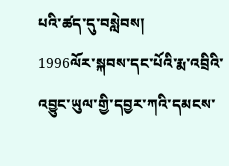པའི་ཚད་དུ་བསླེབས།
1996ལོར་སྐབས་དང་པོའི་རྨ་འབྲིའི་འབྱུང་ཡུལ་གྱི་དབྱར་ཀའི་དམངས་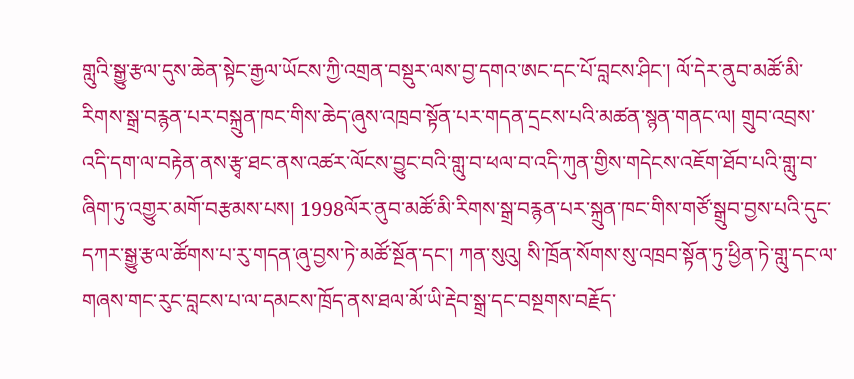གླུའི་སྒྱུ་རྩལ་དུས་ཆེན་སྟེང་རྒྱལ་ཡོངས་ཀྱི་འགྲན་བསྡུར་ལས་བྱ་དགའ་ཨང་དང་པོ་བླངས་ཤིང་། ལོ་དེར་ནུབ་མཚོ་མི་རིགས་སྒྲ་བརྙན་པར་བསྐྲུན་ཁང་གིས་ཆེད་ཞུས་འཁྲབ་སྟོན་པར་གདན་དྲངས་པའི་མཚན་སྙན་གནང་ལ། གྲུབ་འབྲས་འདི་དག་ལ་བརྟེན་ནས་རྩྭ་ཐང་ནས་འཚར་ལོངས་བྱུང་བའི་གླུ་བ་ཕལ་བ་འདི་ཀུན་གྱིས་གདེངས་འཇོག་ཐོབ་པའི་གླུ་བ་ཞིག་ཏུ་འགྱུར་མགོ་བརྩམས་པས། 1998ལོར་ནུབ་མཚོ་མི་རིགས་སྒྲ་བརྙན་པར་སྐྲུན་ཁང་གིས་གཙོ་སྒྲུབ་བྱས་པའི་དུང་དཀར་སྒྱུ་རྩལ་ཚོགས་པ་རུ་གདན་ཞུ་བྱས་ཏེ་མཚོ་སྔོན་དང་། ཀན་སུའུ། སི་ཁྲོན་སོགས་སུ་འཁྲབ་སྟོན་ཏུ་ཕྱིན་ཏེ་གླུ་དང་ལ་གཞས་གང་རུང་བླངས་པ་ལ་དམངས་ཁྲོད་ནས་ཐལ་མོ་ཡི་རྡེབ་སྒྲ་དང་བསྔགས་བརྗོད་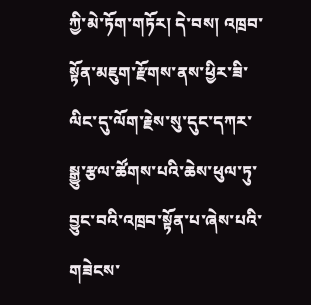ཀྱི་མེ་ཏོག་གཏོར། དེ་བས། འཁྲབ་སྟོན་མཇུག་རྫོགས་ནས་ཕྱིར་ཟི་ལིང་དུ་ལོག་རྗེས་སུ་དུང་དཀར་སྒྱུ་རྩལ་ཚོགས་པའི་ཆེས་ཕུལ་ཏུ་བྱུང་བའི་འཁྲབ་སྟོན་པ་ཞེས་པའི་གཟེངས་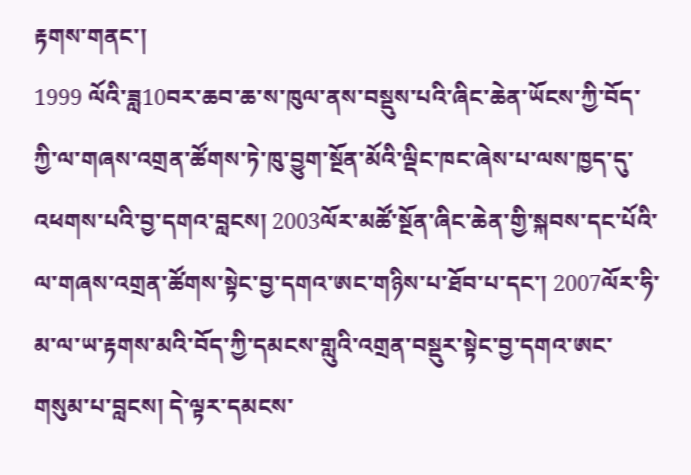རྟགས་གནང་།
1999 ལོའི་ཟླ10བར་ཆབ་ཆ་ས་ཁུལ་ནས་བསྡུས་པའི་ཞིང་ཆེན་ཡོངས་ཀྱི་བོད་ཀྱི་ལ་གཞས་འགྲན་ཚོགས་ཏེ་ཁུ་བྱུག་སྔོན་མོའི་ལྡིང་ཁང་ཞེས་པ་ལས་ཁྱད་དུ་འཕགས་པའི་བྱ་དགའ་བླངས། 2003ལོར་མཚོ་སྔོན་ཞིང་ཆེན་གྱི་སྐབས་དང་པོའི་ལ་གཞས་འགྲན་ཚོགས་སྟེང་བྱ་དགའ་ཨང་གཉིས་པ་ཐོབ་པ་དང་། 2007ལོར་ཧི་མ་ལ་ཡ་རྟགས་མའི་བོད་ཀྱི་དམངས་གླུའི་འགྲན་བསྡུར་སྟེང་བྱ་དགའ་ཨང་གསུམ་པ་བླངས། དེ་ལྟར་དམངས་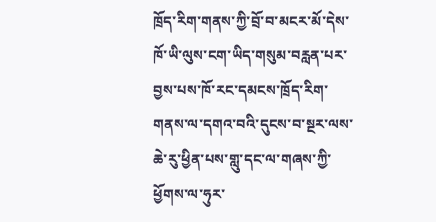ཁྲོད་རིག་གནས་ཀྱི་བྲོ་བ་མངར་མོ་དེས་ཁོ་ཡི་ལུས་ངག་ཡིད་གསུམ་བརླན་པར་བྱས་པས་ཁོ་རང་དམངས་ཁྲོད་རིག་གནས་ལ་དགའ་བའི་དུངས་བ་སྔར་ལས་ཆེ་རུ་ཕྱིན་པས་གླུ་དང་ལ་གཞས་ཀྱི་ཕྱོགས་ལ་ཧུར་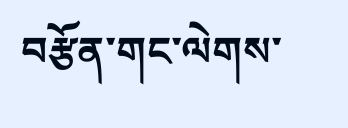བརྩོན་གང་ལེགས་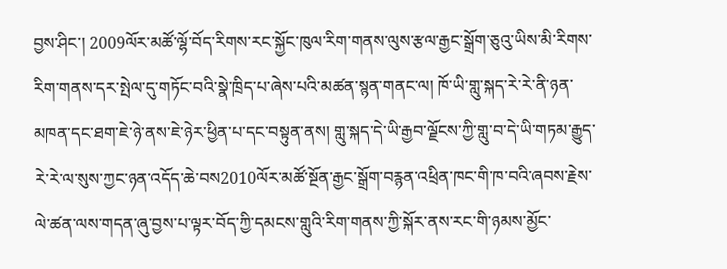བྱས་ཤིང་། 2009ལོར་མཚོ་ལྷོ་བོད་རིགས་རང་སྐྱོང་ཁུལ་རིག་གནས་ལུས་རྩལ་རྒྱང་སྒྲོག་ཅུའུ་ཡིས་མི་རིགས་རིག་གནས་དར་སྤེལ་དུ་གཏོང་བའི་སྣེ་ཁྲིད་པ་ཞེས་པའི་མཚན་སྙན་གནང་ལ། ཁོ་ཡི་གླུ་སྐད་རེ་རེ་ནི་ཉན་མཁན་དང་ཐག་ཇེ་ཉེ་ནས་ཇེ་ཉེར་ཕྱིན་པ་དང་བསྟུན་ནས། གླུ་སྐད་དེ་ཡི་རྒྱབ་ལྗོངས་ཀྱི་གླུ་བ་དེ་ཡི་གཏམ་རྒྱུད་རེ་རེ་ལ་སུས་ཀྱང་ཉན་འདོད་ཆེ་བས2010ལོར་མཚོ་སྔོན་རྒྱང་སྒྲོག་བརྙན་འཕྲིན་ཁང་གི་ཁ་བའི་ཞབས་རྗེས་ལེ་ཚན་ལས་གདན་ཞུ་བྱས་པ་ལྟར་བོད་ཀྱི་དམངས་གླུའི་རིག་གནས་ཀྱི་སྐོར་ནས་རང་གི་ཉམས་མྱོང་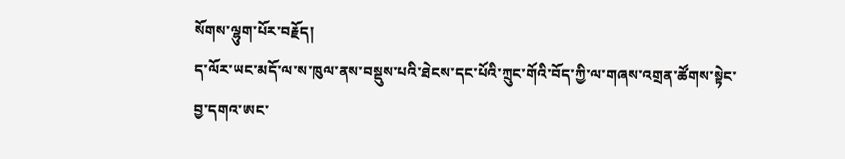སོགས་ལྷུག་པོར་བརྗོད།
ད་ལོར་ཡང་མདོ་ལ་ས་ཁུལ་ནས་བསྡུས་པའི་ཐེངས་དང་པོའི་ཀྲུང་གོའི་བོད་ཀྱི་ལ་གཞས་འགྲན་ཚོགས་སྟེང་བྱ་དགའ་ཨང་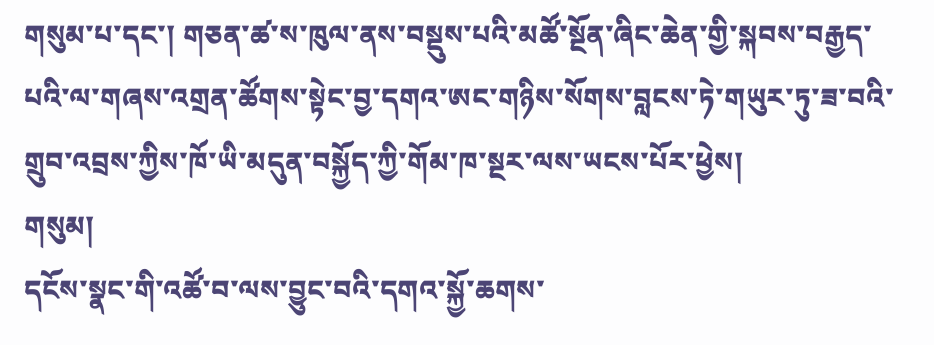གསུམ་པ་དང་། གཅན་ཚ་ས་ཁུལ་ནས་བསྡུས་པའི་མཚོ་སྔོན་ཞིང་ཆེན་གྱི་སྐབས་བརྒྱད་པའི་ལ་གཞས་འགྲན་ཚོགས་སྟེང་བྱ་དགའ་ཨང་གཉིས་སོགས་བླངས་ཏེ་གཡུར་ཏུ་ཟ་བའི་གྲུབ་འབྲས་ཀྱིས་ཁོ་ཡི་མདུན་བསྐྱོད་ཀྱི་གོམ་ཁ་སྔར་ལས་ཡངས་པོར་ཕྱེས།
གསུམ།
དངོས་སྣང་གི་འཚོ་བ་ལས་བྱུང་བའི་དགའ་སྐྱོ་ཆགས་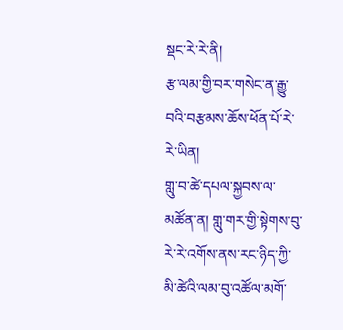སྡང་རེ་རེ་ནི།
རྩ་ལམ་གྱི་བར་གསེང་ན་རྒྱུ་བའི་བརྩམས་ཆོས་ཕོན་པོ་རེ་རེ་ཡིན།
གླུ་བ་ཚེ་དཔལ་སྐྱབས་ལ་མཚོན་ན། གླུ་གར་གྱི་སྟེགས་བུ་རེ་རེ་འགོས་ནས་རང་ཉིད་ཀྱི་མི་ཚེའི་ལམ་བུ་འཚོལ་མགོ་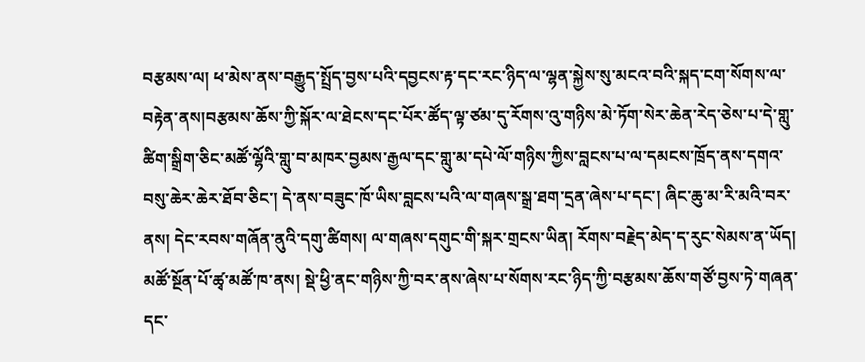བརྩམས་ལ། ཕ་མེས་ནས་བརྒྱུད་སྤྲོད་བྱས་པའི་དབྱངས་རྟ་དང་རང་ཉིད་ལ་ལྷན་སྐྱེས་སུ་མངའ་བའི་སྐད་ངག་སོགས་ལ་བརྟེན་ནས།བརྩམས་ཆོས་ཀྱི་སྐོར་ལ་ཐེངས་དང་པོར་ཚོད་ལྟ་ཙམ་དུ་རོགས་འུ་གཉིས་མེ་ཏོག་སེར་ཆེན་རེད་ཅེས་པ་དེ་གླུ་ཚིག་སྒྲིག་ཅིང་མཚོ་ལྷོའི་གླུ་བ་མཁར་བྱམས་རྒྱལ་དང་གླུ་མ་དཔེ་ལོ་གཉིས་ཀྱིས་བླངས་པ་ལ་དམངས་ཁྲོད་ནས་དགའ་བསུ་ཆེར་ཆེར་ཐོབ་ཅིང་། དེ་ནས་བཟུང་ཁོ་ཡིས་བླངས་པའི་ལ་གཞས་སྒྲ་ཐག་དྲན་ཞེས་པ་དང་། ཞིང་ཆུ་མ་རི་མའི་བར་ནས། དེང་རབས་གཞོན་ནུའི་དགུ་ཚིགས། ལ་གཞས་དགུང་གི་སྐར་གྲངས་ཡིན། རོགས་བརྗེད་མེད་ད་རུང་སེམས་ན་ཡོད། མཚོ་སྔོན་པོ་ཚྭ་མཚོ་ཁ་ནས། སྡེ་ཕྱི་ནང་གཉིས་ཀྱི་བར་ནས་ཞེས་པ་སོགས་རང་ཉིད་ཀྱི་བརྩམས་ཆོས་གཙོ་བྱས་ཏེ་གཞན་དང་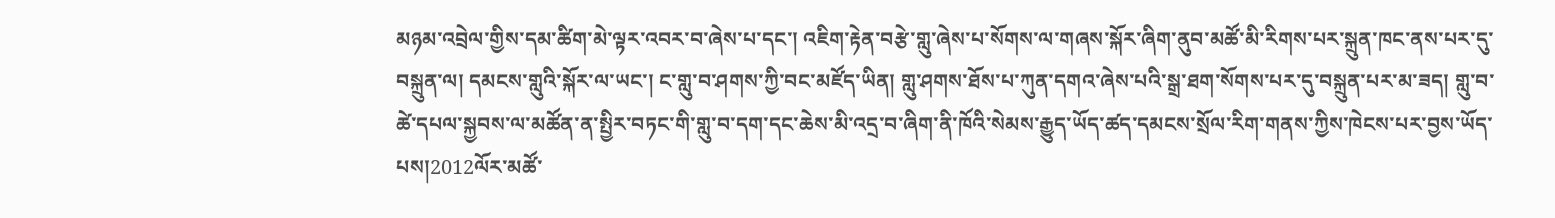མཉམ་འབྲེལ་གྱིས་དམ་ཚིག་མེ་ལྟར་འབར་བ་ཞེས་པ་དང་། འཇིག་རྟེན་བརྩེ་གླུ་ཞེས་པ་སོགས་ལ་གཞས་སྐོར་ཞིག་ནུབ་མཚོ་མི་རིགས་པར་སྐྲུན་ཁང་ནས་པར་དུ་བསྐྲུན་ལ། དམངས་གླུའི་སྐོར་ལ་ཡང་། ང་གླུ་བ་ཤགས་ཀྱི་བང་མཛོད་ཡིན། གླུ་ཤགས་ཐོས་པ་ཀུན་དགའ་ཞེས་པའི་སྒྲ་ཐག་སོགས་པར་དུ་བསྐྲུན་པར་མ་ཟད། གླུ་བ་ཚེ་དཔལ་སྐྱབས་ལ་མཚོན་ན་སྤྱིར་བཏང་གི་གླུ་བ་དག་དང་ཆེས་མི་འདྲ་བ་ཞིག་ནི་ཁོའི་སེམས་རྒྱུད་ཡོད་ཚད་དམངས་སྲོལ་རིག་གནས་ཀྱིས་ཁེངས་པར་བྱས་ཡོད་པས།2012ལོར་མཚོ་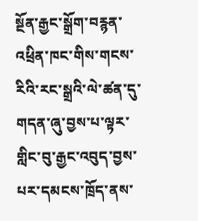སྔོན་རྒྱང་སྒྲོག་བརྙན་འཕྲིན་ཁང་གིས་གངས་རིའི་རང་སྒྲའི་ལེ་ཚན་དུ་གདན་ཞུ་བྱས་པ་ལྟར་གླིང་བུ་རྒྱང་འབུད་བྱས་པར་དམངས་ཁྲོད་ནས་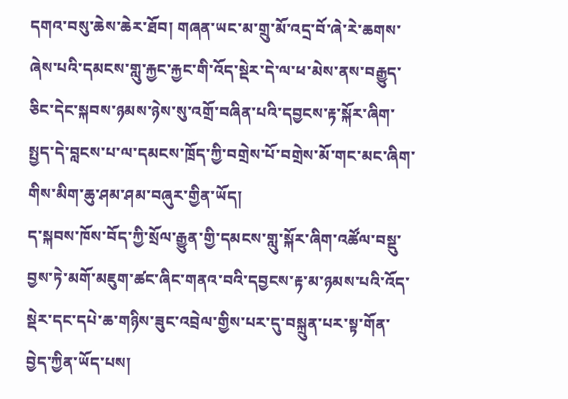དགའ་བསུ་ཆེས་ཆེར་ཐོབ། གཞན་ཡང་མ་གྲུ་མོ་འདྲ་བོ་ཞེ་རེ་ཆགས་ཞེས་པའི་དམངས་གླུ་རྐྱང་རྐྱང་གི་འོད་སྡེར་དེ་ལ་ཕ་མེས་ནས་བརྒྱུད་ཅིང་དེང་སྐབས་ཉམས་ཉེས་སུ་འགྲོ་བཞིན་པའི་དབྱངས་རྟ་སྐོར་ཞིག་སྤྱད་དེ་བླངས་པ་ལ་དམངས་ཁྲོད་ཀྱི་བགྲེས་པོ་བགྲེས་མོ་གང་མང་ཞིག་གིས་མིག་ཆུ་ཤམ་ཤམ་བཞུར་གྱིན་ཡོད།
ད་སྐབས་ཁོས་བོད་ཀྱི་སྲོལ་རྒྱུན་གྱི་དམངས་གླུ་སྐོར་ཞིག་འཚོལ་བསྡུ་བྱས་ཏེ་མགོ་མཇུག་ཚང་ཞིང་གནའ་བའི་དབྱངས་རྟ་མ་ཉམས་པའི་འོད་སྡེར་དང་དཔེ་ཆ་གཉིས་ཟུང་འབྲེལ་གྱིས་པར་དུ་བསྐྲུན་པར་སྟ་གོན་བྱེད་ཀྱིན་ཡོད་པས།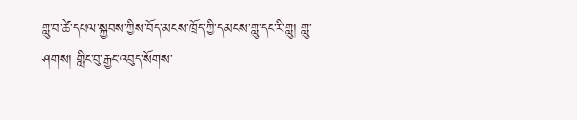གླུ་བ་ཚེ་དཔལ་སྐྱབས་ཀྱིས་བོད་མངས་ཁྲོད་ཀྱི་དམངས་གླུ་དང་རི་གླུ། གླུ་ཤགས། གླིང་བུ་རྒྱང་འབུད་སོགས་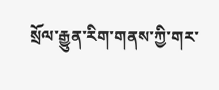སྲོལ་རྒྱུན་རིག་གནས་ཀྱི་གར་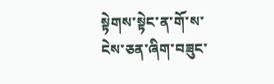སྟེགས་སྟེང་ན་གོ་ས་ངེས་ཅན་ཞིག་བཟུང་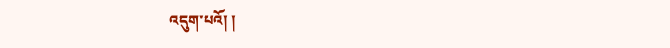འདུག་པའོ། །